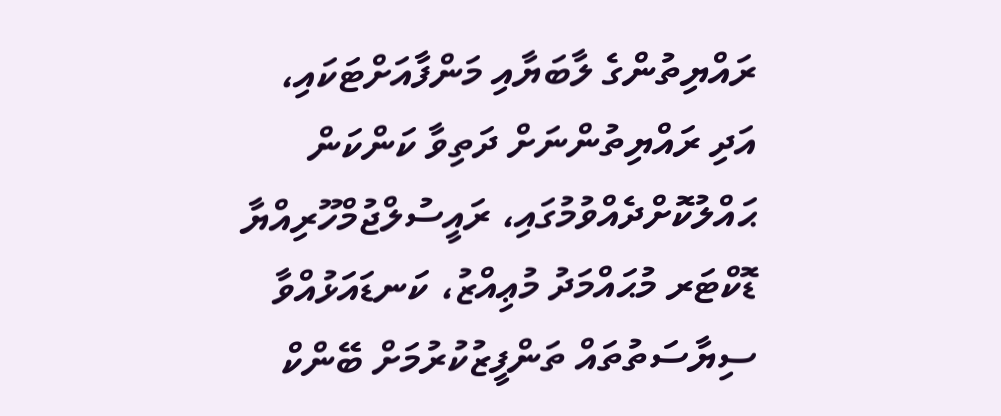ރައްޔިތުންގެ ލާބަޔާއި މަންފާއަށްޓަކައި، އަދި ރައްޔިތުންނަށް ދަތިވާ ކަންކަން ޙައްލުކޮށްދެއްވުމުގައި، ރައީސުލްޖުމްހޫރިއްޔާ ޑޮކްޓަރ މުޙައްމަދު މުޢިއްޒު، ކަނޑައަޅުއްވާ ސިޔާސަތުތައް ތަންފީޒުކުރުމަށް ބޭންކް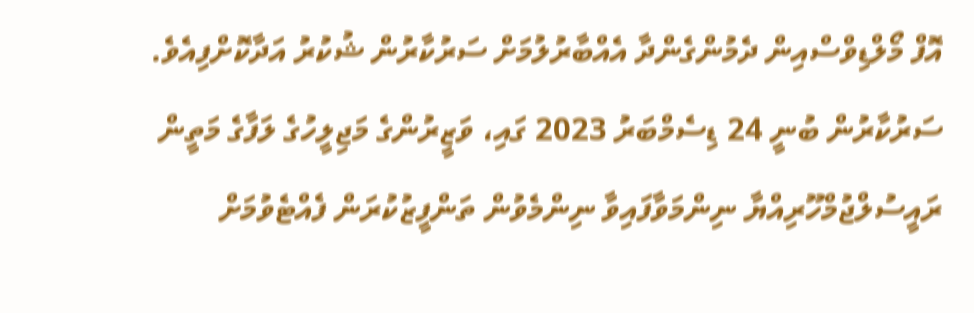އޮފް މޯލްޑިވްސްއިން ދެމުންގެންދާ އެއްބާރުލުމަށް ސަރުކާރުން ޝުކުރު އަދާކޮށްފިއެވެ.
ސަރުކާރުން ބުނީ 24 ޑިސެމްބަރު 2023 ގައި، ވަޒީރުންގެ މަޖިލީހުގެ ލަފާގެ މަތީން ރައީސުލްޖުމްހޫރިއްޔާ ނިންމަވާފައިވާ ނިންމެވުން ތަންފީޒުކުރަން ފެއްޓެވުމަށް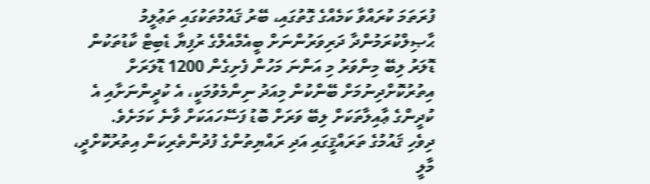ފުރަތަމަ ކުރައްވާ ކަމެއްގެ ގޮތުގައި، ބޭރު ޤައުމުތަކުގައި ތަޢުލީމު ޙާޞިލްކުރަމުންދާ ދަރިވަރުންނަށް ބީއެމްއެލްގެ ރުފިޔާ ޑެބިޓް ކާޑުތަކުން ޑޮލަރު ލިބޭ މިންވަރު މި އަންނަ މަހުން ފެށިގެން 1200 ޑޮލަރަށް އިތުރުކޮށްދިނުމަށް ބޭންކުން މިއަދު ނިންމެވުމަކީ، އެ ކުދީންނަށާއި އެ ކުދީންގެ ޢާއިލާތަކަށް ލިބޭ ވަރަށް ބޮޑު ފަސޭހައަކަށް ވާނެ ކަމަށެވެ.
ދިވެހި ޤައުމުގެ ތަރައްޤީގައި އަދި ރައްޔިތުންގެ ފުދުންތެރިކަން އިތުރުކޮށްދީ، މާލީ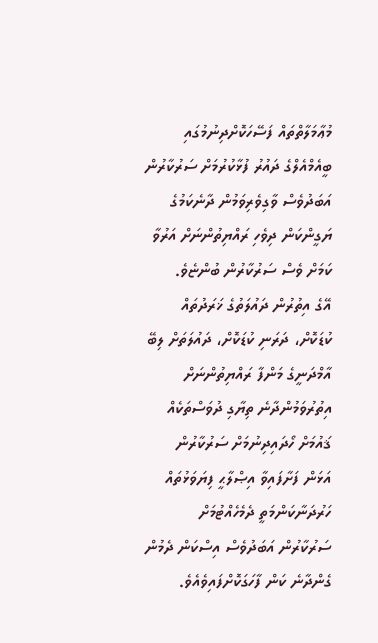މުޢާމަލާތްތައް ފަސޭހަކޮށްދިނުމުގައި ބީއެމްއެލްގެ ދައުރު ފުޅާކުރުމަށް ސަރުކާރުން އަބަދުވެސް ވާގިވެރިވަމުން ދާނެކަމުގެ ޔަގީންކަން ދިވެހި ރައްޔިތުންނަށް އަރުވާ ކަމަށް ވެސް ސަރުކާރުން ބުންޏެވެ.
އޭގެ އިތުރުން ދައުލަތުގެ ޚަރަދުތައް ކުޑަކޮށް، ދަރަނި ކުޑަކޮށް، ދައުލަތަށް ލިބޭ އާމްދަނީގެ މަންފާ ރައްޔިތުންނަށް އިތުރުވަމުންދާނެ ތިޔާގި ދުވަސްތަކެއް ޤައުމަށް ހޯދައިދިނުމަށް ސަރުކާރުން އަޅަން ފަށާފައިވާ އިޞްލާޙީ ފިޔަވަޅުތައް ހަރުދަނާކަންމަތީ ދެމެހެއްޓުމަށް ސަރުކާރުން އަބަދުވެސް އިސްކަން ދެމުން ގެންދާނެ ކަން ފާހަގަކޮށްފައިވެއެވެ.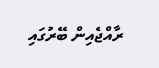ރާއްޖެއިން ބޭރުގައި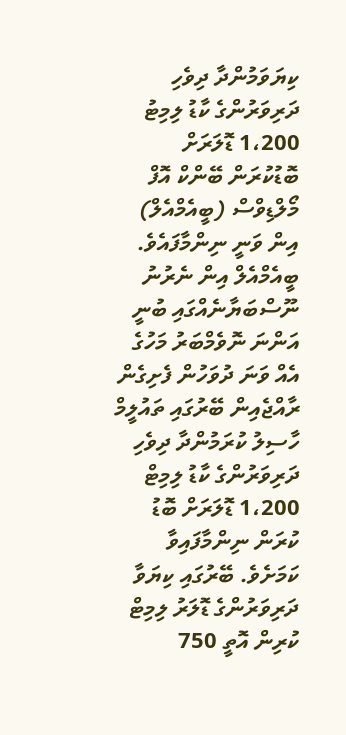ކިޔަވަމުންދާ ދިވެހި ދަރިވަރުންގެ ކާޑު ލިމިޓު 1،200 ޑޮލަރަށް ބޮޑުކުރަން ބޭންކް އޮފް މޯލްޑިވްސް (ބީއެމްއެލް) އިން ވަނީ ނިންމާފައެވެ. ބީއެމްއެލް އިން ނެރުނު ނޫސްބަޔާނެއްގައި ބުނީ އަންނަ ނޮވެމްބަރު މަހުގެ އެއް ވަނަ ދުވަހުން ފެށިގެން ރާއްޖެއިން ބޭރުގައި ތައުލީމް ހާސިލު ކުރަމުންދާ ދިވެހި ދަރިވަރުންގެ ކާޑު ލިމިޓް 1،200 ޑޮލަރަށް ބޮޑު ކުރަން ނިންމާފައިވާ ކަމަށެވެ. ބޭރުގައި ކިޔަވާ ދަރިވަރުންގެ ޑޮލަރު ލިމިޓް ކުރިން އޮތީ 750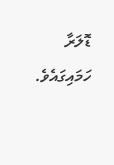ޑޮލަރާ ހަމައިގައެވެ.